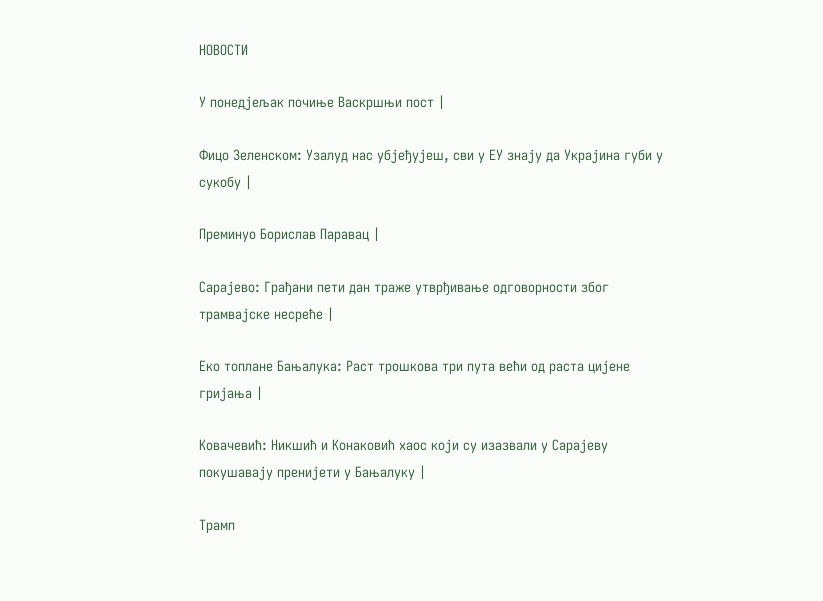НОВОСТИ

У понедјељак почиње Васкршњи пост |

Фицо Зеленском: Узалуд нас убјеђујеш, сви у ЕУ знају да Украјина губи у сукобу |

Преминуо Борислав Паравац |

Сарајево: Грађани пети дан траже утврђивање одговорности због трамвајске несреће |

Еко топлане Бањалука: Раст трошкова три пута већи од раста цијене гријања |

Ковачевић: Никшић и Конаковић хаос који су изазвали у Сарајеву покушавају пренијети у Бањалуку |

Трамп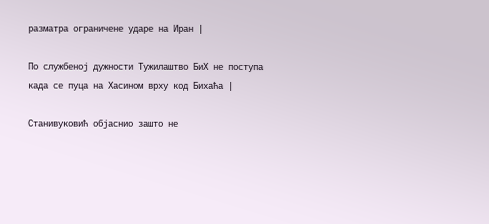разматра ограничене ударе на Иран |

По службеној дужности Тужилаштво БиХ не поступа када се пуца на Хасином врху код Бихаћа |

Станивуковић објаснио зашто не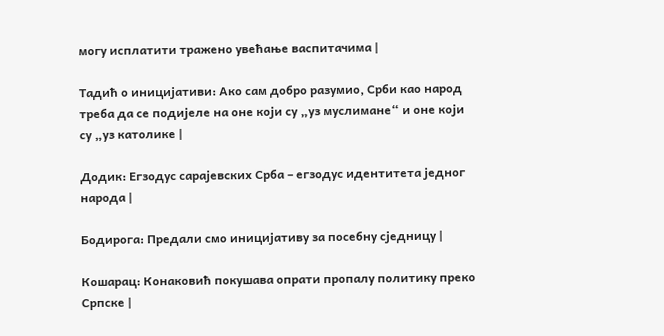могу исплатити тражено увећање васпитачима |

Тадић о иницијативи: Ако сам добро разумио, Срби као народ треба да се подијеле на оне који су „уз муслимане“ и оне који су „уз католике |

Додик: Егзодус сарајевских Срба – егзодус идентитета једног народа |

Бодирога: Предали смо иницијативу за посебну сједницу |

Кошарац: Конаковић покушава опрати пропалу политику преко Српске |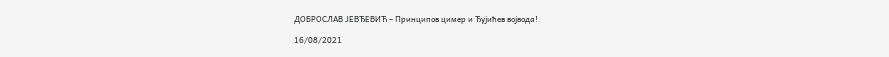ДОБРОСЛАВ ЈЕВЂЕВИЋ – Принципов цимер и Ђујићев војвода!

16/08/2021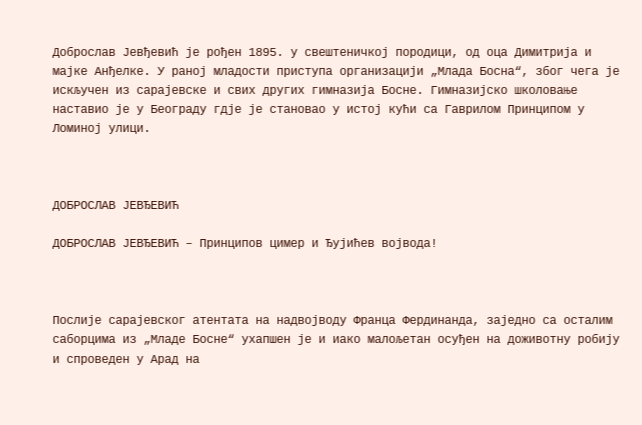Доброслав Јевђевић је рођен 1895. у свештеничкој породици, од оца Димитрија и мајке Анђелке. У раној младости приступа организацији „Млада Босна“, због чега је искључен из сарајевске и свих других гимназија Босне. Гимназијско школовање наставио је у Београду гдје је становао у истој кући са Гаврилом Принципом у Ломиној улици.



ДОБРОСЛАВ ЈЕВЂЕВИЋ

ДОБРОСЛАВ ЈЕВЂЕВИЋ – Принципов цимер и Ђујићев војвода!



Послије сарајевског атентата на надвојводу Франца Фердинанда, заједно са осталим саборцима из „Младе Босне“ ухапшен је и иако малољетан осуђен на доживотну робију и спроведен у Арад на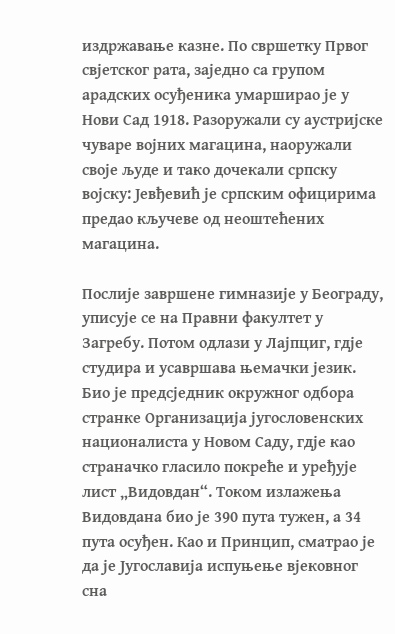издржавање казне. По свршетку Првог свјетског рата, заједно са групом арадских осуђеника умарширао је у Нови Сад 1918. Разоружали су аустријске чуваре војних магацина, наоружали своје људе и тако дочекали српску војску: Јевђевић је српским официрима предао кључеве од неоштећених магацина.

Послије завршене гимназије у Београду, уписује се на Правни факултет у Загребу. Потом одлази у Лајпциг, гдје студира и усавршава њемачки језик. Био је предсједник окружног одбора странке Организација југословенских националиста у Новом Саду, гдје као страначко гласило покреће и уређује лист „Видовдан“. Током излажења Видовдана био је 390 пута тужен, а 34 пута осуђен. Као и Принцип, сматрао је да је Југославија испуњење вјековног сна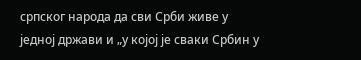српског народа да сви Срби живе у једној држави и „у којој је сваки Србин у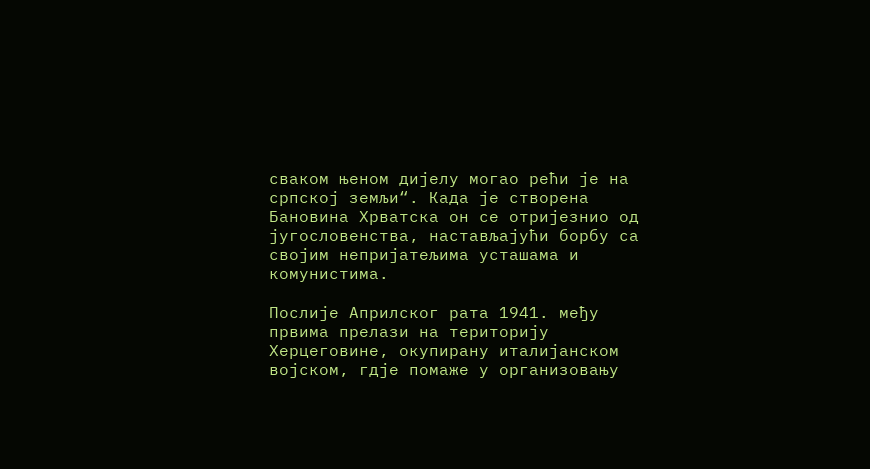сваком њеном дијелу могао рећи је на српској земљи“. Када је створена Бановина Хрватска он се отријезнио од југословенства, настављајући борбу са својим непријатељима усташама и комунистима.

Послије Априлског рата 1941. међу првима прелази на територију Херцеговине, окупирану италијанском војском, гдје помаже у организовању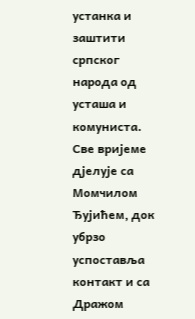устанка и заштити српског народа од усташа и комуниста. Све вријеме дјелује са Момчилом Ђујићем, док убрзо успоставља контакт и са Дражом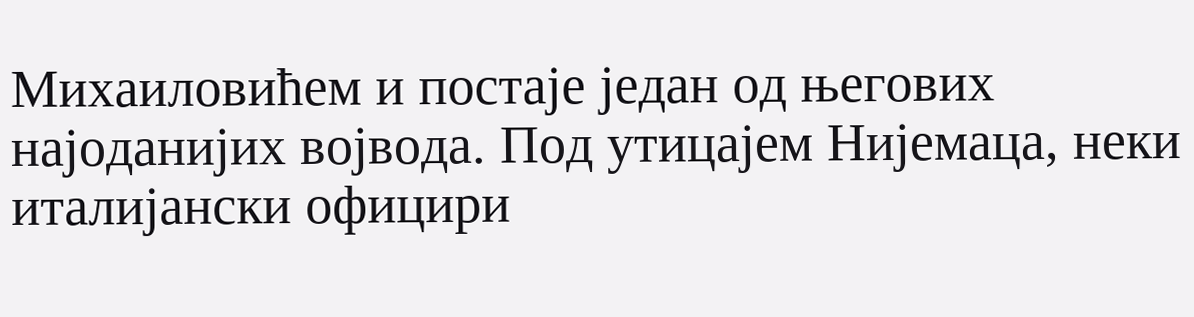Михаиловићем и постаје један од његових најоданијих војвода. Под утицајем Нијемаца, неки италијански официри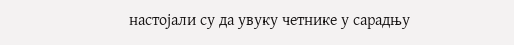настојали су да увуку четнике у сарадњу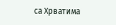са Хрватима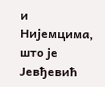и Нијемцима, што је Јевђевић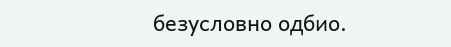безусловно одбио.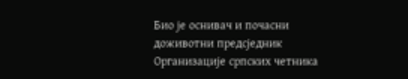Био је оснивач и почасни доживотни предсједник Организације српских четника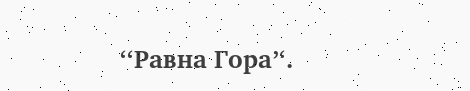‘‘Равна Гора’‘.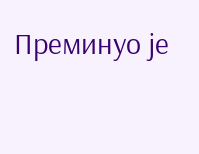Преминуо је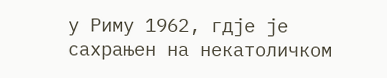у Риму 1962, гдје је сахрањен на некатоличком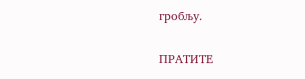гробљу.

ПРАТИТЕ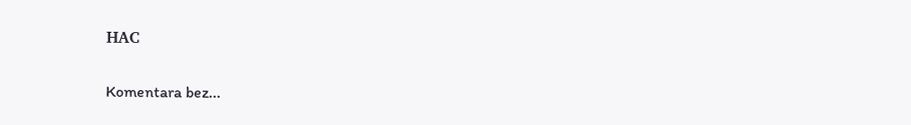НАС

Komentara bez...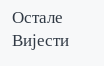Остале Вијести